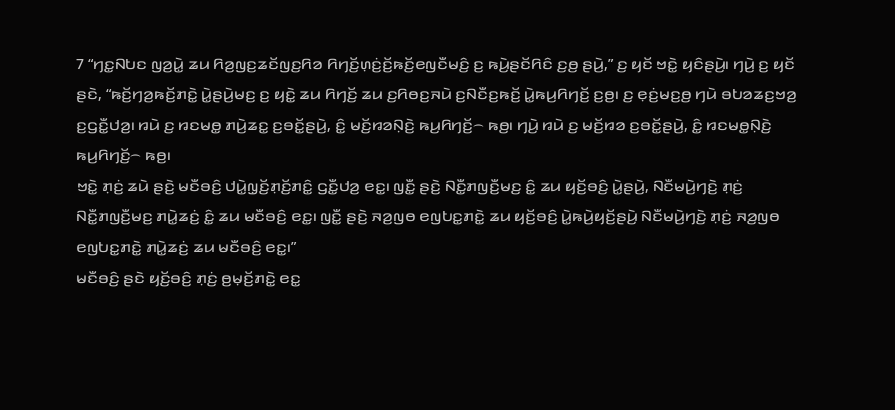7 “ꤚꤢ꤭ꤡꤝꤢ ꤜꤤ꤬ꤣꤧ꤭ ꤘꤣ ꤖꤤ꤬ꤜꤢ꤬ꤘꤢꤩꤜꤢ꤬ꤖꤤ ꤖꤚꤢꤩ꤬ꤛ꤫ꤢꤦ꤬ꤢꤩ꤬ꤒꤢꤩ꤬ꤕꤜꤢꤪꤗꤢꤨ꤬ ꤢ꤬ ꤒꤣꤧ꤬ꤔꤢꤩꤖꤢꤨ ꤢ꤬ꤥ꤬ ꤔꤣꤧ꤬,” ꤢ꤬ ꤟꤢꤩ ꤠꤢꤧ꤭ ꤟꤢꤨꤔꤣꤧ꤬꤯ ꤚꤣꤧ꤬ ꤢ꤬ ꤟꤢꤩ ꤔꤢꤧ, “ꤒꤢꤩ꤬ꤚꤤ꤬ꤒꤢꤩ꤬ꤊꤢꤧ꤭ ꤣꤧ꤭ꤔꤣꤧ꤬ꤗꤢ꤬ ꤢ꤬ ꤟꤢꤧ꤭ ꤘꤣ ꤖꤚꤢꤩ꤬ ꤘꤣ ꤢ꤬ꤖꤥꤢ꤬ꤏꤣꤧ ꤢ꤬ꤡꤢꤪꤢ꤬ꤒꤢꤩ꤬ ꤣꤧ꤭ꤒꤣ꤬ꤖꤚꤢꤩ꤬ ꤢ꤬ꤥ꤬꤯ ꤢ꤬ ꤕ꤫ꤢꤦ꤬ꤗꤢ꤬ꤥ꤬ ꤚꤣꤧ ꤋꤝꤤꤘꤢ꤬ꤠꤤ꤬ ꤢ꤬ꤞꤢꤪ꤭ꤓꤤ꤬꤯ ꤙꤣꤧ ꤢ꤬ ꤙꤢꤗꤥ꤭ ꤊꤣꤧ꤬ꤘꤢ꤭ ꤢ꤬ꤋꤢꤩ꤭ꤔꤣꤧ꤬, ꤢꤨ꤭ ꤗꤢꤩ꤬ꤙꤤꤡ꤫ꤢꤧ꤬ ꤒꤣ꤬ꤖꤚꤢꤩ꤬꤮ ꤒꤥ꤬꤯ ꤚꤣꤧ꤬ ꤙꤣꤧ ꤢ꤬ ꤗꤢꤩ꤬ꤙꤤ ꤢ꤬ꤋꤢꤩ꤭ꤔꤣꤧ꤬, ꤢꤨ꤭ ꤙꤢꤗꤥ꤭ꤡ꤫ꤢꤧ꤬ ꤒꤣ꤬ꤖꤚꤢꤩ꤬꤮ ꤒꤥ꤬꤯
ꤠꤢꤧ꤭ ꤊ꤫ꤢꤦ꤬ ꤘꤣꤧ ꤔꤢꤧ꤬ ꤗꤢꤪꤋꤢꤨ꤬ ꤓꤣꤧ꤭ꤜ꤫ꤢꤩ꤬ꤊ꤫ꤢꤩ꤬ꤊꤢꤨ꤭ ꤞꤢꤪ꤭ꤓꤤ꤬ ꤕꤢ꤭꤯ ꤜꤢꤪ꤭ ꤔꤢꤧ꤬ ꤡꤢꤪ꤭ꤊꤜꤢꤪ꤬ꤗꤢ꤬ ꤢꤨ꤭ ꤘꤣ ꤟꤢꤩ꤬ꤋꤢꤨ꤬ ꤣꤧ꤭ꤔꤣꤧ꤬, ꤡꤢꤪꤗꤣꤧ꤬ꤚꤢꤧ꤬ ꤊ꤫ꤢꤦ꤬ ꤡꤢꤪ꤭ꤊꤜꤢꤪ꤬ꤗꤢ꤬ ꤊꤣꤧ꤭ꤘꤢꤦ꤬ ꤢꤨ꤭ ꤘꤣ ꤗꤢꤪꤋꤢꤨ꤬ ꤕꤢ꤭꤯ ꤜꤢꤪ꤭ ꤔꤢꤧ꤬ ꤏꤤ꤬ꤜꤥ ꤕꤜꤝꤢ꤭ꤊꤢꤧ꤭ ꤘꤣ ꤟꤢꤩ꤬ꤋꤢꤨ꤬ ꤣꤧ꤭ꤒꤣꤧ꤬ꤟꤢꤩ꤬ꤔꤣꤧ꤬ ꤡꤢꤪꤗꤣꤧ꤬ꤚꤢꤧ꤬ ꤊ꤫ꤢꤦ꤬ ꤏꤤ꤬ꤜꤥ ꤕꤜꤝꤢ꤭ꤊꤢꤧ꤭ ꤊꤣꤧ꤭ꤘꤢꤦ꤬ ꤘꤣ ꤗꤢꤪꤋꤢꤨ꤬ ꤕꤢ꤭꤯”
ꤗꤢꤪꤋꤢꤨ꤬ ꤔꤢꤧ ꤟꤢꤩ꤬ꤋꤢꤨ꤬ ꤊ꤫ꤢꤦ꤬ ꤥ꤬ꤗ꤫ꤢꤩ꤬ꤊꤢꤧ꤭ ꤕꤢ꤭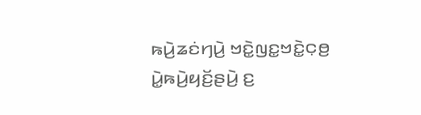ꤒꤣꤧ꤬ꤘꤢꤦꤚꤣꤧ꤬ ꤠꤢꤧ꤭ꤜꤢ꤭ꤠꤢꤧ꤭ꤍ꤫ꤥ꤬ ꤣꤧ꤭ꤒꤣꤧ꤬ꤟꤢꤩ꤬ꤔꤣꤧ꤬ ꤢ꤬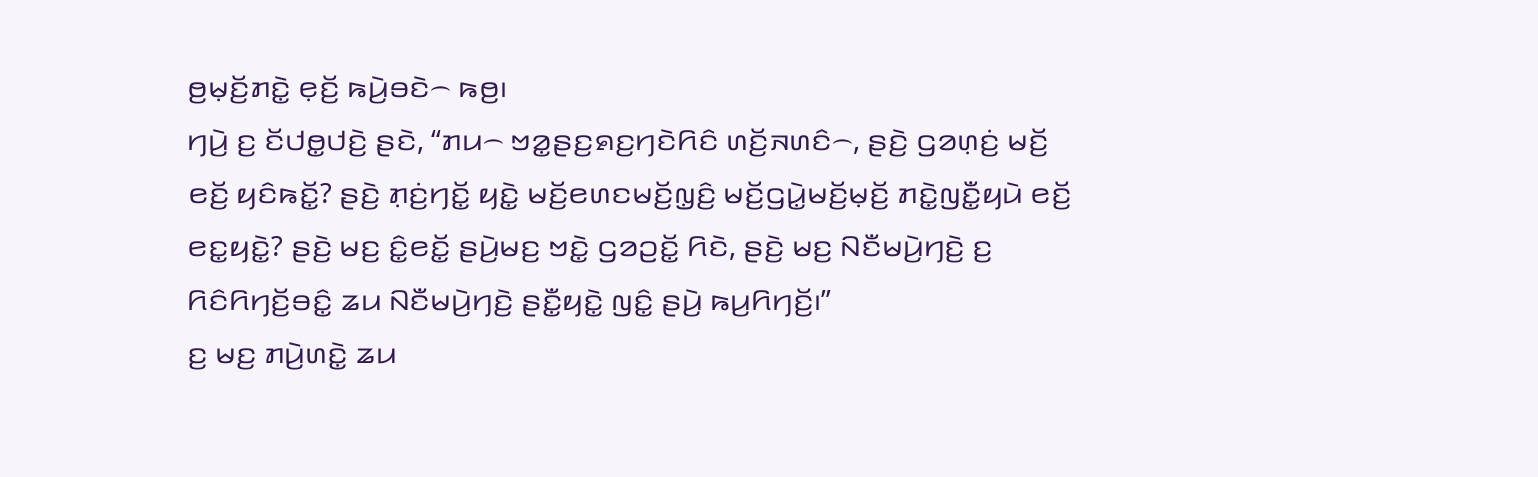ꤥ꤬ꤗ꤫ꤢꤩ꤬ꤊꤢꤧ꤭ ꤕ꤫ꤢꤩ꤬ ꤒꤣꤧ꤬ꤋꤢꤧ꤮ ꤒꤥ꤬꤯
ꤚꤣꤧ꤬ ꤢ꤬ ꤢꤩꤓꤥ꤭ꤓꤢꤧ꤬ ꤔꤢꤧ, “ꤊꤣ꤮ ꤠꤤ꤭ꤔꤢ꤬ꤎꤢ꤬ꤚꤢꤧꤖꤢꤨ ꤛꤢꤩ꤬ꤏꤛꤢꤨ꤮, ꤔꤢꤧ꤬ ꤞꤤꤛ꤫ꤢꤦ꤬ ꤗꤢꤩ꤬ ꤕꤢꤩ꤬ ꤟꤢꤨꤒꤢꤩ꤭? ꤔꤢꤧ꤬ ꤊ꤫ꤢꤦ꤬ꤚꤢꤩ꤭ ꤟꤢꤧ꤭ ꤗꤢꤩ꤬ꤕꤛꤢꤗꤢꤩ꤬ꤜ꤫ꤢꤨ꤬ ꤗꤢꤩ꤬ꤞꤣꤧ꤭ꤗꤢꤩ꤬ꤗ꤫ꤢꤩ꤬ ꤊꤢꤧ꤭ꤜꤢꤪ꤭ꤟꤣꤧ ꤕꤢꤩ꤬ ꤕꤢ꤭ꤟꤢꤧ꤭? ꤔꤢꤧ꤬ ꤗꤢ꤬ ꤢꤨ꤭ꤕꤢꤩ꤭ ꤔꤣꤧ꤬ꤗꤢ꤬ ꤠꤢꤧ꤭ ꤞꤤꤑꤢꤩ꤭ ꤖꤢꤧ, ꤔꤢꤧ꤬ ꤗꤢ꤬ ꤡꤢꤪꤗꤣꤧ꤬ꤚꤢꤧ꤬ ꤢ꤬ ꤖꤢꤨꤖꤚꤢꤩ꤬ꤋꤢꤨ꤭ ꤘꤣ ꤡꤢꤪꤗꤣꤧ꤬ꤚꤢꤧ꤬ ꤔꤢꤪ꤭ꤟꤢꤧ꤭ ꤜꤢꤨ꤭ ꤔꤣꤧ꤬ ꤒꤣ꤬ꤖꤚꤢꤩ꤬꤯”
ꤢ꤬ ꤗꤢ꤬ ꤊꤣꤧ꤬ꤛꤢꤧ꤭ ꤘꤣ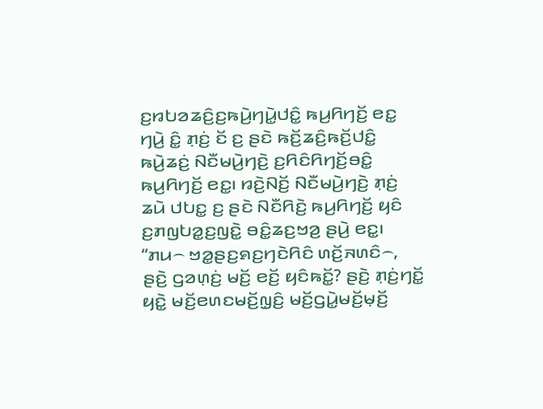ꤢ꤬ꤙꤝꤤꤘꤢꤨ꤬ꤢ꤬ꤒꤣꤧ꤬ꤚꤣꤧ꤭ꤓꤢꤨ꤭ ꤒꤣ꤬ꤖꤚꤢꤩ꤬ ꤕꤢ꤭ ꤚꤣꤧ꤬ ꤢꤨ꤭ ꤊ꤫ꤢꤦ꤬ ꤢꤩ ꤢ꤬ ꤔꤢꤧ ꤒꤢꤩ꤬ꤘꤢꤨ꤬ꤒꤢꤩ꤬ꤓꤢꤨ꤭ ꤒꤣꤧ꤬ꤘꤢꤦ꤬ ꤡꤢꤪꤗꤣꤧ꤬ꤚꤢꤧ꤬ ꤢ꤬ꤖꤢꤨꤖꤚꤢꤩ꤬ꤋꤢꤨ꤭ ꤒꤣ꤬ꤖꤚꤢꤩ꤬ ꤕꤢ꤭꤯ ꤙꤢꤧ꤬ꤡꤢꤩ꤬ ꤡꤢꤪꤗꤣꤧ꤬ꤚꤢꤧ꤬ ꤊ꤫ꤢꤦ꤬ ꤘꤣꤧ ꤓꤝꤢ꤭ ꤢ꤬ ꤔꤢꤧ ꤡꤢꤪꤖꤢꤧ꤬ ꤒꤣ꤬ꤖꤚꤢꤩ꤬ ꤟꤢꤨ ꤢ꤬ꤊꤜꤝꤤ꤭ꤢ꤬ꤜꤢꤧ꤭ ꤋꤢꤨ꤭ꤘꤢ꤬ꤠꤤ꤬ ꤔꤣꤧ꤬ ꤕꤢ꤭꤯
“ꤊꤣ꤮ ꤠꤤ꤭ꤔꤢ꤬ꤎꤢ꤬ꤚꤢꤧꤖꤢꤨ ꤛꤢꤩ꤬ꤏꤛꤢꤨ꤮, ꤔꤢꤧ꤬ ꤞꤤꤛ꤫ꤢꤦ꤬ ꤗꤢꤩ꤬ ꤕꤢꤩ꤬ ꤟꤢꤨꤒꤢꤩ꤭? ꤔꤢꤧ꤬ ꤊ꤫ꤢꤦ꤬ꤚꤢꤩ꤭ ꤟꤢꤧ꤭ ꤗꤢꤩ꤬ꤕꤛꤢꤗꤢꤩ꤬ꤜ꤫ꤢꤨ꤬ ꤗꤢꤩ꤬ꤞꤣꤧ꤭ꤗꤢꤩ꤬ꤗ꤫ꤢꤩ꤬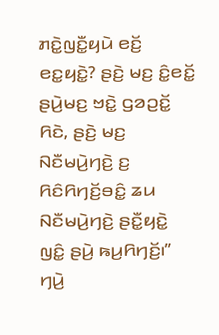ꤊꤢꤧ꤭ꤜꤢꤪ꤭ꤟꤣꤧ ꤕꤢꤩ꤬ ꤕꤢ꤭ꤟꤢꤧ꤭? ꤔꤢꤧ꤬ ꤗꤢ꤬ ꤢꤨ꤭ꤕꤢꤩ꤭ ꤔꤣꤧ꤬ꤗꤢ꤬ ꤠꤢꤧ꤭ ꤞꤤꤑꤢꤩ꤭ ꤖꤢꤧ, ꤔꤢꤧ꤬ ꤗꤢ꤬ ꤡꤢꤪꤗꤣꤧ꤬ꤚꤢꤧ꤬ ꤢ꤬ ꤖꤢꤨꤖꤚꤢꤩ꤬ꤋꤢꤨ꤭ ꤘꤣ ꤡꤢꤪꤗꤣꤧ꤬ꤚꤢꤧ꤬ ꤔꤢꤪ꤭ꤟꤢꤧ꤭ ꤜꤢꤨ꤭ ꤔꤣꤧ꤬ ꤒꤣ꤬ꤖꤚꤢꤩ꤬꤯”
ꤚꤣꤧ꤬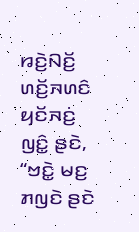ꤙꤢꤧ꤬ꤡꤢꤩ꤬ ꤛꤢꤩ꤬ꤏꤛꤢꤨ ꤟꤢꤩꤏꤢꤦ꤬ ꤜꤢꤨ꤭ ꤔꤢꤧ, “ꤠꤢꤧ꤭ ꤗꤢ꤬ ꤊꤜꤢꤧ ꤔꤢꤧ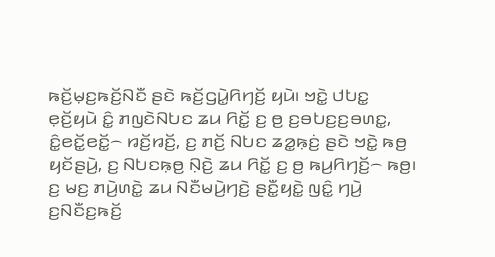ꤒꤢꤩ꤬ꤗ꤫ꤢ꤬ꤒꤢꤩ꤬ꤡꤢꤪ ꤔꤢꤧ ꤒꤢꤩ꤬ꤞꤣꤧ꤭ꤖꤚꤢꤩ꤬ ꤟꤣꤧ꤯ ꤠꤢꤧ꤭ ꤓꤝꤢ꤭ ꤕ꤫ꤢꤩ꤬ꤟꤣꤧ ꤢꤨ꤭ ꤊꤜꤢꤧꤡꤝꤢ ꤘꤣ ꤖꤢꤩ꤭ ꤢ꤬ ꤥ꤬ ꤢ꤬ꤋꤝꤢ꤬ꤢ꤬ꤋꤛꤢ꤭, ꤢꤨ꤭ꤕꤢꤩ꤭ꤕꤢꤩ꤭꤮ ꤙꤢꤩ꤬ꤙꤢꤩ꤬, ꤢ꤬ ꤊꤢꤩ꤬ ꤡꤝꤢ ꤘꤤ꤭ꤒ꤫ꤢꤦ꤬ ꤔꤢꤧ ꤠꤢꤧ꤭ ꤒꤥ꤬ ꤟꤢꤩꤔꤣꤧ꤬, ꤢ꤬ ꤡꤝꤢꤒ꤫ꤥ꤬ ꤡ꤫ꤢꤧ꤬ ꤘꤣ ꤖꤢꤩ꤭ ꤢ꤬ ꤥ꤬ ꤒꤣ꤬ꤖꤚꤢꤩ꤬꤮ ꤒꤥ꤬꤯
ꤢ꤬ ꤗꤢ꤬ ꤊꤣꤧ꤬ꤛꤢꤧ꤭ ꤘꤣ ꤡꤢꤪꤗꤣꤧ꤬ꤚꤢꤧ꤬ ꤔꤢꤪ꤭ꤟꤢꤧ꤭ ꤜꤢꤨ꤭ ꤚꤣꤧ꤬ ꤢ꤬ꤡꤢꤪꤢ꤬ꤒꤢꤩ꤬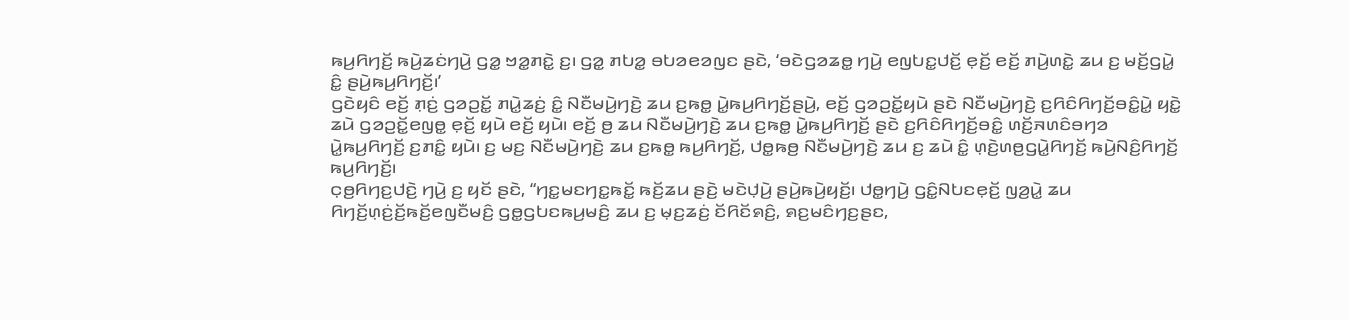ꤒꤣ꤬ꤖꤚꤢꤩ꤬ ꤒꤣꤧ꤬ꤘꤢꤦꤚꤣꤧ꤬ ꤞꤤ꤭ ꤠꤤ꤭ꤊꤢꤧ꤭ ꤢ꤬꤯ ꤞꤤ꤭ ꤊꤝꤤ꤭ ꤋꤝꤤꤕꤤꤜꤢ ꤔꤢꤧ, ‘ꤋꤢꤧꤞꤤꤘꤥ꤭ ꤚꤣꤧ꤬ ꤕꤜꤝꤢ꤭ꤓꤢꤩ꤬ ꤕ꤫ꤢꤩ꤬ ꤕꤢꤩ꤬ ꤊꤣꤧ꤬ꤛꤢꤧ꤭ ꤘꤣ ꤢ꤬ ꤗꤢꤩ꤬ꤞꤣꤧ꤭ ꤢꤨ꤭ ꤔꤣꤧ꤬ꤒꤣ꤬ꤖꤚꤢꤩ꤬꤯’
ꤞꤢꤧꤟꤢꤨ ꤕꤢꤩ꤬ ꤊ꤫ꤢꤦ꤬ ꤞꤤꤑꤢꤩ꤭ ꤊꤣꤧ꤭ꤘꤢꤦ꤬ ꤢꤨ꤭ ꤡꤢꤪꤗꤣꤧ꤬ꤚꤢꤧ꤬ ꤘꤣ ꤢ꤬ꤒꤥ꤭ ꤣꤧ꤭ꤒꤣ꤬ꤖꤚꤢꤩ꤬ꤔꤣꤧ꤬, ꤕꤢꤩ꤬ ꤞꤤꤑꤢꤩ꤭ꤟꤣꤧ ꤔꤢꤧ ꤡꤢꤪꤗꤣꤧ꤬ꤚꤢꤧ꤬ ꤢ꤬ꤖꤢꤨꤖꤚꤢꤩ꤬ꤋꤢꤨ꤭ꤣꤧ꤭ ꤟꤢꤧ꤭ ꤘꤣꤧ ꤞꤤꤑꤢꤩ꤭ꤕꤜꤥ꤭ ꤕ꤫ꤢꤩ꤬ ꤟꤣꤧ ꤕꤢꤩ꤬ ꤟꤣꤧ꤯ ꤕꤢꤩ꤬ ꤥ꤬ ꤘꤣ ꤡꤢꤪꤗꤣꤧ꤬ꤚꤢꤧ꤬ ꤘꤣ ꤢ꤬ꤒꤥ꤭ ꤣꤧ꤭ꤒꤣ꤬ꤖꤚꤢꤩ꤬ ꤔꤢꤧ ꤢ꤬ꤖꤢꤨꤖꤚꤢꤩ꤬ꤋꤢꤨ꤭ ꤛꤢꤩ꤬ꤏꤛꤢꤨꤋꤚꤤ ꤣꤧ꤭ꤒꤣ꤬ꤖꤚꤢꤩ꤬ ꤢ꤬ꤊꤢꤨ꤭ ꤟꤣꤧ꤯ ꤢ꤬ ꤗꤢ꤬ ꤡꤢꤪꤗꤣꤧ꤬ꤚꤢꤧ꤬ ꤘꤣ ꤢ꤬ꤒꤥ꤭ ꤒꤣ꤬ꤖꤚꤢꤩ꤬, ꤓꤥ꤭ꤒꤥ꤬ ꤡꤢꤪꤗꤣꤧ꤬ꤚꤢꤧ꤬ ꤘꤣ ꤢ꤬ ꤘꤣꤧ ꤢꤨ꤭ ꤛ꤫ꤢꤧ꤬ꤛꤥ꤬ꤞꤣꤧ꤭ꤖꤚꤢꤩ꤬ ꤒꤣꤧ꤬ꤡꤢꤨ꤬ꤖꤚꤢꤩ꤬ ꤒꤣ꤬ꤖꤚꤢꤩ꤬꤯
ꤍ꤫ꤥ꤬ꤖꤚꤢ꤬ꤓꤢꤧ꤬ ꤚꤣꤧ꤬ ꤢ꤬ ꤟꤢꤩ ꤔꤢꤧ, “ꤚꤢ꤭ꤗꤢꤚꤢ꤭ꤒꤢꤩ꤭ ꤒꤢꤩ꤬ꤘꤣ ꤔꤢꤧ꤬ ꤗꤢꤧꤓ꤫ꤣꤧ꤬ ꤔꤣꤧ꤬ꤒꤣꤧ꤬ꤟꤢꤩ꤬꤯ ꤓꤥ꤭ꤚꤣꤧ꤬ ꤞꤢꤨ꤭ꤡꤝꤢꤕ꤫ꤢꤩ꤬ ꤜꤤ꤬ꤣꤧ꤭ ꤘꤣ ꤖꤚꤢꤩ꤬ꤛ꤫ꤢꤦ꤬ꤢꤩ꤬ꤒꤢꤩ꤬ꤕꤜꤢꤪꤗꤢꤨ꤬ ꤞꤥ꤭ꤞꤝꤢꤒꤣ꤬ꤗꤢꤨ꤬ ꤘꤣ ꤢ꤬ ꤗ꤫ꤢ꤬ꤘꤢꤦ꤬ ꤢꤩꤖꤢꤩꤎꤢꤨ꤬, ꤎꤢ꤬ꤗꤢꤨꤚꤢ꤬ꤔꤢ,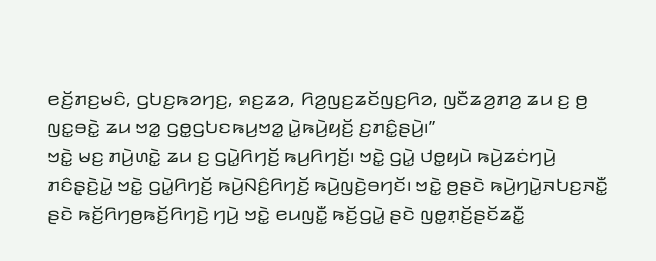ꤕꤢꤩ꤬ꤊꤢ꤬ꤗꤢꤨ, ꤞꤝꤢ꤬ꤒꤤꤚꤢ꤬, ꤎꤢ꤬ꤘꤤ, ꤖꤤ꤬ꤜꤢ꤬ꤘꤢꤩꤜꤢ꤬ꤖꤤ, ꤜꤢꤪꤘꤤ꤬ꤊꤤ꤬ ꤘꤣ ꤢ꤬ ꤥ꤬ ꤜꤢ꤭ꤋꤢꤧ꤭ ꤘꤣ ꤠꤤ꤭ ꤞꤥ꤭ꤞꤝꤢꤒꤣ꤬ꤠꤤ꤭ ꤣꤧ꤭ꤒꤣꤧ꤬ꤟꤢꤩ꤬ ꤢ꤬ꤊꤢꤨ꤭ꤔꤣꤧ꤬꤯”
ꤠꤢꤧ꤭ ꤗꤢ꤬ ꤊꤣꤧ꤬ꤛꤢꤧ꤭ ꤘꤣ ꤢ꤬ ꤞꤣꤧ꤭ꤖꤚꤢꤩ꤬ ꤒꤣ꤬ꤖꤚꤢꤩ꤬꤯ ꤠꤢꤧ꤭ ꤞꤣꤧ꤭ ꤓꤥ꤭ꤟꤣꤧ ꤒꤣꤧ꤬ꤘꤢꤦꤚꤣꤧ꤬ ꤊꤢꤨꤔ꤫ꤢꤧ꤬ꤣꤧ꤭ ꤠꤢꤧ꤭ ꤞꤣꤧ꤭ꤖꤚꤢꤩ꤬ ꤒꤣꤧ꤬ꤡꤢꤨ꤬ꤖꤚꤢꤩ꤬ ꤒꤣꤧ꤬ꤜꤢꤧ꤬ꤋꤚꤢꤩ꤯ ꤠꤢꤧ꤭ ꤥ꤬ꤔꤢꤧ ꤒꤣꤧ꤬ꤚꤣꤧ꤭ꤏꤝꤢ꤬ꤏꤢꤪ꤭ ꤔꤢꤧ ꤒꤢꤩ꤬ꤖꤚꤥ꤬ꤒꤢꤩ꤬ꤖꤚꤢꤧ꤬ ꤚꤣꤧ꤬ ꤠꤢꤧ꤭ ꤕꤣꤜꤢꤪ꤭ ꤒꤢꤩ꤬ꤞꤣꤧ꤭ ꤔꤢꤧ ꤜꤥ꤭ꤊ꤫ꤢꤩ꤬ꤔꤢꤩꤘꤢꤪ꤭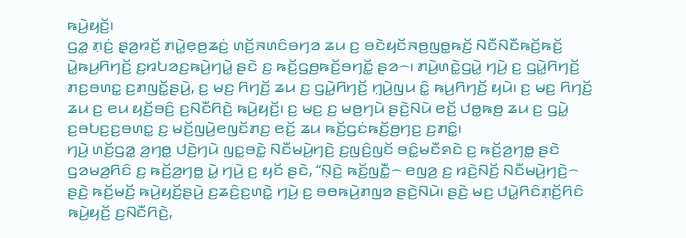ꤒꤣꤧ꤬ꤟꤢꤩ꤬꤯
ꤞꤤ꤭ ꤊ꤫ꤢꤦ꤬ ꤔ꤫ꤤ꤬ꤙꤢꤩ꤬ ꤊꤣꤧ꤭ꤕ꤫ꤥ꤬ꤘꤢꤦ꤬ ꤛꤢꤩ꤬ꤏꤛꤢꤨꤋꤚꤤ ꤘꤣ ꤢ꤬ ꤋꤢꤧꤟꤢꤩꤏꤥ꤬ꤜꤥ꤭ꤒꤢꤩ꤬ ꤡꤢꤪꤡꤢꤪꤒꤢꤩ꤬ꤒꤢꤩ꤬ ꤣꤧ꤭ꤒꤣ꤬ꤖꤚꤢꤩ꤬ ꤢ꤬ꤙꤝꤤꤢ꤬ꤒꤣꤧ꤬ꤚꤣꤧ꤭ ꤔꤢꤧ ꤢ꤬ ꤒꤢꤩ꤬ꤞꤥ꤬ꤒꤢꤩ꤬ꤋꤚꤢꤩ꤭ ꤔꤤ꤮꤯ ꤊꤣꤧ꤬ꤛꤢꤧ꤭ꤞꤣꤧ꤭ ꤚꤣꤧ꤬ ꤢ꤬ ꤞꤣꤧ꤭ꤖꤚꤢꤩ꤬ ꤊꤢ꤬ꤋꤛꤢ꤭ ꤢ꤬ꤊꤜꤢꤩ꤭ꤔꤣꤧ꤬, ꤢ꤬ ꤗꤢ꤬ ꤖꤚꤢꤩ꤬ ꤘꤣ ꤢ꤬ ꤞꤣꤧ꤭ꤖꤚꤢꤩ꤬ ꤚ꤫ꤣꤧ꤬ꤜꤣ ꤢꤨ꤭ ꤒꤣ꤬ꤖꤚꤢꤩ꤬ ꤟꤣꤧ꤯ ꤢ꤬ ꤗꤢ꤬ ꤖꤚꤢꤩ꤬ ꤘꤣ ꤢ꤬ ꤕꤣ ꤟꤢꤩ꤬ꤋꤢꤨ꤬ ꤢ꤬ꤡꤢꤪꤖꤢꤧ꤬ ꤒꤣꤧ꤬ꤟꤢꤩ꤬꤯ ꤢ꤬ ꤗꤢ꤬ ꤢ꤬ ꤗꤥ꤬ꤚꤣꤧ ꤔꤢꤧ꤬ꤡꤣꤧ ꤕꤢꤩ꤬ ꤓꤥ꤭ꤒꤥ꤬ ꤘꤣ ꤢ꤬ ꤞꤣꤧ꤭ ꤢ꤬ꤋꤝꤢ꤬ꤢ꤬ꤋꤛꤢ꤭ ꤢ꤬ ꤗꤢꤩ꤬ꤜꤣꤧ꤬ꤕꤜꤢꤩꤊꤢ꤬ ꤕꤢꤩ꤬ ꤘꤣ ꤒꤢꤩ꤬ꤞꤢꤦꤒꤢꤩ꤬ꤥ꤬ꤚꤢ꤬ ꤢ꤬ꤊꤢꤨ꤭꤯
ꤚꤣꤧ꤬ ꤛꤢꤩ꤬ꤞꤤ꤭ ꤤ꤬ꤚꤥ꤭ ꤓꤢꤧ꤬ꤚꤣꤧ ꤜꤢ꤭ꤋꤢꤧ꤭ ꤡꤢꤪꤗꤣꤧ꤬ꤚꤢꤧ꤬ ꤢ꤬ꤜꤢꤨ꤬ꤜꤢꤩ ꤋꤢꤨ꤭ꤗꤢꤪꤎꤢꤧ ꤢ꤬ ꤒꤢꤩ꤬ꤤ꤬ꤚꤥ꤭ ꤔꤢꤧ ꤞꤤꤗꤤ꤬ꤖꤢꤨ ꤢ꤬ ꤒꤢꤩ꤬ꤤ꤬ꤚꤥ꤭ ꤣꤧ꤭ ꤚꤣꤧ꤬ ꤢ꤬ ꤟꤢꤩ ꤔꤢꤧ, “ꤡ꤫ꤢꤧ꤬ ꤒꤢꤩ꤬ꤜꤢꤪ꤭꤮ ꤕꤜꤤ꤬ ꤢ꤬ ꤙꤢꤧ꤬ꤡꤢꤩ꤬ ꤡꤢꤪꤗꤣꤧ꤬ꤚꤢꤧ꤬꤮ ꤔꤢꤧ꤬ ꤒꤢꤩ꤬ꤗꤢꤩ꤬ ꤒꤣꤧ꤬ꤟꤢꤩ꤬ꤔꤣꤧ꤬ ꤢ꤬ꤘꤢꤨ꤬ꤢ꤬ꤛꤢꤧ꤭ ꤚꤣꤧ꤬ ꤢ꤬ ꤋꤥꤒꤣꤧ꤬ꤊꤜꤤ ꤔꤢꤧ꤬ꤡꤣꤧ꤯ ꤔꤢꤧ꤬ ꤗꤢ꤬ ꤓꤣꤧ꤭ꤖꤢꤨꤊ꤫ꤢꤩ꤬ꤖꤢꤨ ꤒꤣꤧ꤬ꤟꤢꤩ꤬ ꤢ꤬ꤡꤢꤪꤖꤢꤧ꤬,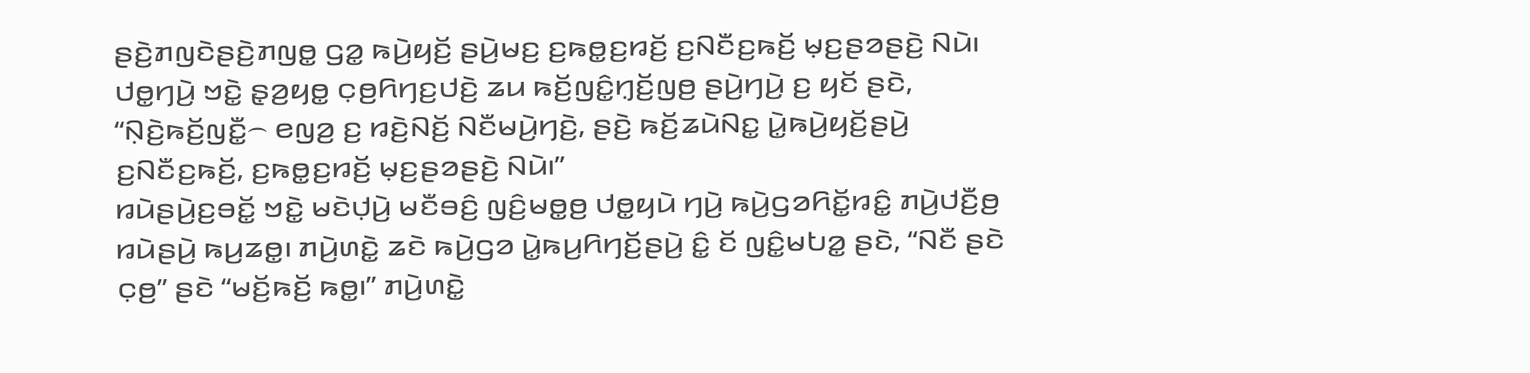ꤔꤢꤧ꤬ꤊꤜꤢꤧꤔꤢꤧ꤬ꤊꤜꤥ꤭ ꤞꤤ꤭ ꤒꤣꤧ꤬ꤟꤢꤩ꤬ ꤔꤣꤧ꤬ꤗꤢ꤬ ꤢ꤬ꤒꤥ꤭ꤢ꤬ꤙꤢꤩ꤬ ꤢ꤬ꤡꤢꤪꤢ꤬ꤒꤢꤩ꤬ ꤗ꤫ꤢ꤬ꤔꤤꤔꤢꤧ꤬ ꤡꤣꤧ꤯
ꤓꤥ꤭ꤚꤣꤧ꤬ ꤠꤢꤧ꤭ ꤔ꤫ꤤ꤬ꤟꤥ꤭ ꤍ꤫ꤥ꤬ꤖꤚꤢ꤬ꤓꤢꤧ꤬ ꤘꤣ ꤒꤢꤩ꤬ꤜꤢꤨ꤭ꤚ꤫ꤢꤩ꤬ꤜꤥ꤬ ꤔꤣꤧ꤬ꤚꤣꤧ꤬ ꤢ꤬ ꤟꤢꤩ ꤔꤢꤧ, “ꤡ꤫ꤢꤧ꤬ꤒꤢꤩ꤬ꤜꤢꤪ꤭꤮ ꤕꤜꤤ꤬ ꤢ꤬ ꤙꤢꤧ꤬ꤡꤢꤩ꤬ ꤡꤢꤪꤗꤣꤧ꤬ꤚꤢꤧ꤬, ꤔꤢꤧ꤬ ꤒꤢꤩ꤬ꤘꤣꤧꤡꤢ꤭ ꤣꤧ꤭ꤒꤣꤧ꤬ꤟꤢꤩ꤬ꤔꤣꤧ꤬ ꤢ꤬ꤡꤢꤪꤢ꤬ꤒꤢꤩ꤬, ꤢ꤬ꤒꤥ꤭ꤢ꤬ꤙꤢꤩ꤬ ꤗ꤫ꤢ꤬ꤔꤤꤔꤢꤧ꤬ ꤡꤣꤧ꤯”
ꤙꤣꤧꤔꤣꤧ꤬ꤢ꤬ꤋꤢꤩ꤭ ꤠꤢꤧ꤭ ꤗꤢꤧꤓ꤫ꤣꤧ꤬ ꤗꤢꤪꤋꤢꤨ꤬ ꤜꤢꤨ꤬ꤗꤥ꤭ꤥ꤬ ꤓꤥ꤭ꤟꤣꤧ ꤚꤣꤧ꤬ ꤒꤣꤧ꤬ꤞꤤꤖꤢꤩ꤭ꤙꤢꤨ꤭ ꤊꤣꤧ꤬ꤓꤢꤪ꤬ꤥ꤬ ꤙꤣꤧꤔꤣꤧ꤬ ꤒꤣ꤬ꤘꤥ꤭꤯ ꤊꤣꤧ꤬ꤛꤢꤧ꤭ ꤘꤢꤧ ꤒꤣꤧ꤬ꤞꤤ ꤣꤧ꤭ꤒꤣ꤬ꤖꤚꤢꤩ꤬ꤔꤣꤧ꤬ ꤢꤨ꤭ ꤢꤩ ꤜꤢꤨ꤭ꤗꤝꤤ꤭ ꤔꤢꤧ, “ꤡꤢꤪ ꤔꤢꤧ ꤍ꤫ꤥ꤬” ꤔꤢꤧ “ꤗꤢꤩ꤬ꤒꤢꤩ꤬ ꤒꤥ꤭꤯” ꤊꤣꤧ꤬ꤛꤢꤧ꤭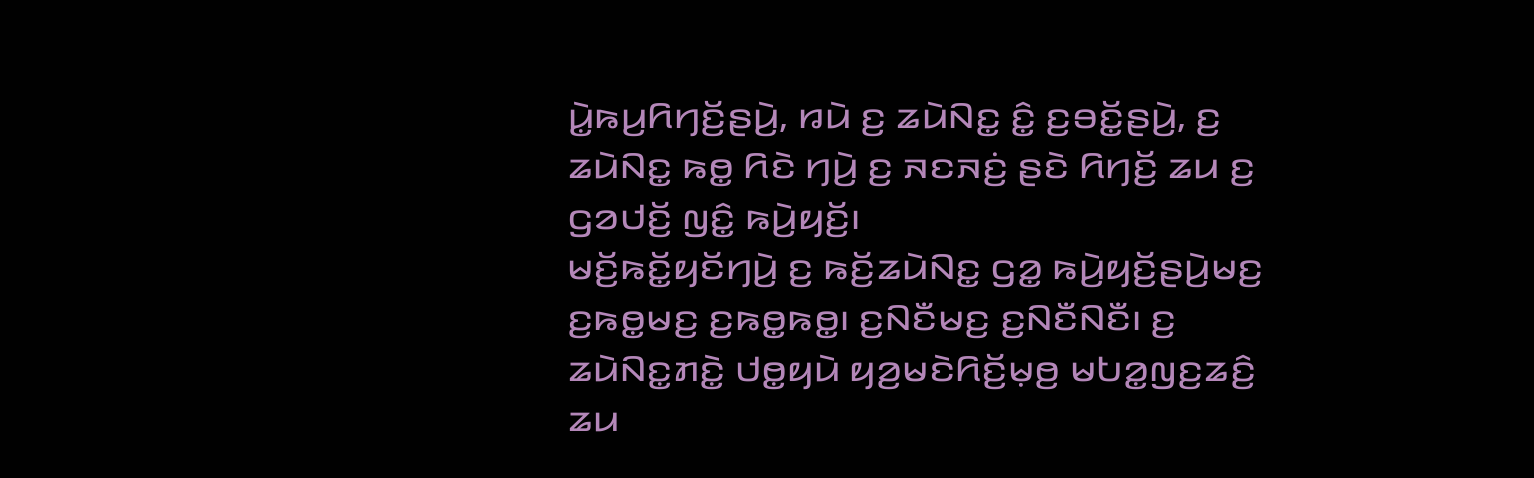ꤣꤧ꤭ꤒꤣ꤬ꤖꤚꤢꤩ꤬ꤔꤣꤧ꤬, ꤙꤣꤧ ꤢ꤬ ꤘꤣꤧꤡꤢ꤭ ꤢꤨ꤭ ꤢ꤬ꤋꤢꤩ꤭ꤔꤣꤧ꤬, ꤢ꤬ ꤘꤣꤧꤡꤢ꤭ ꤒꤥ꤭ ꤖꤢꤧ ꤚꤣꤧ꤬ ꤢ꤬ ꤏꤢꤏꤢꤦ꤬ ꤔꤢꤧ ꤖꤚꤢꤩ꤬ ꤘꤣ ꤢ꤬ ꤞꤤꤓꤢꤩ꤬ ꤜꤢꤨ꤭ ꤒꤣꤧ꤬ꤟꤢꤩ꤬꤯
ꤗꤢꤩ꤬ꤒꤢꤩ꤭ꤟꤢꤩꤚꤣꤧ꤬ ꤢ꤬ ꤒꤢꤩ꤬ꤘꤣꤧꤡꤢ꤭ ꤞꤤ꤭ ꤒꤣꤧ꤬ꤟꤢꤩ꤬ꤔꤣꤧ꤬ꤗꤢ꤬ ꤢ꤬ꤒꤥ꤭ꤗꤢ꤬ ꤢ꤬ꤒꤥ꤭ꤒꤥ꤭꤯ ꤢ꤬ꤡꤢꤪꤗꤢ꤬ ꤢ꤬ꤡꤢꤪꤡꤢꤪ꤯ ꤢ꤬ ꤘꤣꤧꤡꤢ꤭ꤊꤢꤧ꤭ ꤓꤥ꤭ꤟꤣꤧ ꤟꤤ꤬ꤗꤢꤧꤖꤢꤩ꤬ꤗ꤫ꤥ꤬ ꤗꤝꤤ꤭ꤜꤢ꤬ꤘꤢꤨ꤬ ꤘꤣ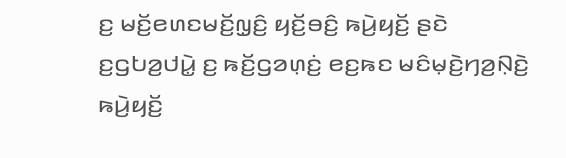ꤢ꤬ ꤗꤢꤩ꤬ꤕꤛꤢꤗꤢꤩ꤬ꤜ꤫ꤢꤨ꤬ ꤟꤢꤩ꤬ꤋꤢꤨ꤬ ꤒꤣꤧ꤬ꤟꤢꤩ꤬ ꤔꤢꤧ ꤢ꤬ꤞꤝꤤ꤬ꤓꤣꤧ꤭ ꤢ꤬ ꤒꤢꤩ꤬ꤞꤤꤛ꤫ꤢꤦ꤬ ꤕꤢ꤬ꤒꤢ ꤗꤢꤨꤗ꤫ꤢꤧ꤬ꤚꤤ꤬ꤡ꤫ꤢꤧ꤬ ꤒꤣꤧ꤬ꤟꤢꤩ꤬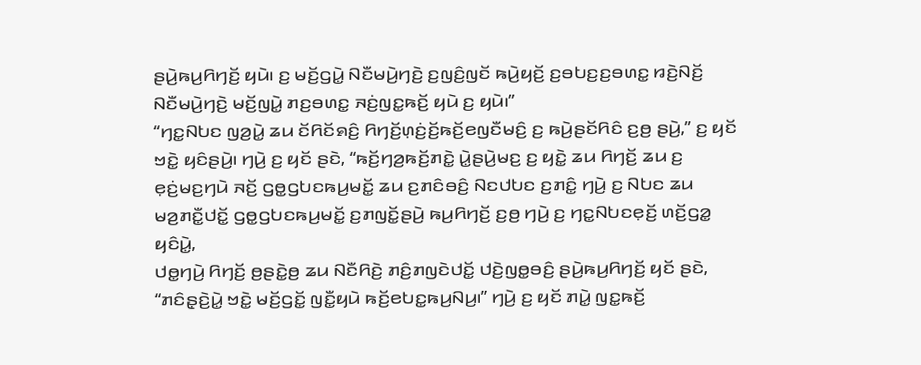ꤔꤣꤧ꤬ꤒꤣ꤬ꤖꤚꤢꤩ꤬ ꤟꤣꤧ꤯ ꤢ꤬ ꤗꤢꤩ꤬ꤞꤣꤧ꤭ ꤡꤢꤪꤗꤣꤧ꤬ꤚꤢꤧ꤬ ꤢ꤬ꤜꤢꤨ꤬ꤜꤢꤩ ꤒꤣꤧ꤬ꤟꤢꤩ꤬ ꤢ꤬ꤋꤝꤢ꤬ꤢ꤬ꤋꤛꤢ꤭ ꤙꤢꤧ꤬ꤡꤢꤩ꤬ ꤡꤢꤪꤗꤣꤧ꤬ꤚꤢꤧ꤬ ꤗꤢꤩ꤬ꤜꤣꤧ꤭ ꤊꤢ꤬ꤋꤛꤢ꤭ ꤏꤢꤦ꤬ꤜꤢ꤭ꤒꤢꤩ꤬ ꤟꤣꤧ ꤢ꤬ ꤟꤣꤧ꤯”
“ꤚꤢ꤭ꤡꤝꤢ ꤜꤤ꤬ꤣꤧ꤭ ꤘꤣ ꤢꤩꤖꤢꤩꤎꤢꤨ꤬ ꤖꤚꤢꤩ꤬ꤛ꤫ꤢꤦ꤬ꤢꤩ꤬ꤒꤢꤩ꤬ꤕꤜꤢꤪꤗꤢꤨ꤬ ꤢ꤬ ꤒꤣꤧ꤬ꤔꤢꤩꤖꤢꤨ ꤢ꤬ꤥ꤬ ꤔꤣꤧ꤬,” ꤢ꤬ ꤟꤢꤩ ꤠꤢꤧ꤭ ꤟꤢꤨꤔꤣꤧ꤬꤯ ꤚꤣꤧ꤬ ꤢ꤬ ꤟꤢꤩ ꤔꤢꤧ, “ꤒꤢꤩ꤬ꤚꤤ꤬ꤒꤢꤩ꤬ꤊꤢꤧ꤭ ꤣꤧ꤭ꤔꤣꤧ꤬ꤗꤢ꤬ ꤢ꤬ ꤟꤢꤧ꤭ ꤘꤣ ꤖꤚꤢꤩ꤬ ꤘꤣ ꤢ꤬ ꤕ꤫ꤢꤦ꤬ꤗꤢ꤬ꤚꤣꤧ ꤏꤢꤩ꤬ ꤞꤥ꤭ꤞꤝꤢꤒꤣ꤬ꤗꤢꤩ꤭ ꤘꤣ ꤢ꤬ꤊꤢꤨꤋꤢꤨ꤬ ꤡꤢꤓꤝꤢ ꤢ꤬ꤊꤢꤨ꤭ ꤚꤣꤧ꤬ ꤢ꤬ ꤡꤝꤢ ꤘꤣ ꤗꤤ꤬ꤊꤢꤪ꤭ꤓꤢꤩ꤭ ꤞꤥ꤭ꤞꤝꤢꤒꤣ꤬ꤗꤢꤩ꤭ ꤢ꤬ꤊꤜꤢꤩ꤭ꤔꤣꤧ꤬ ꤒꤣ꤬ꤖꤚꤢꤩ꤬ ꤢ꤬ꤥ꤬ ꤚꤣꤧ꤬ ꤢ꤬ ꤚꤢ꤭ꤡꤝꤢꤕ꤫ꤢꤩ꤬ ꤛꤢꤩ꤬ꤞꤤ꤭ ꤟꤢꤨꤣꤧ꤭,
ꤓꤥ꤭ꤚꤣꤧ꤬ ꤖꤚꤢꤩ꤬ ꤥ꤬ꤔꤢꤧ꤭ꤥ꤬ ꤘꤣ ꤡꤢꤪꤖꤢꤧ꤬ ꤊꤢꤨ꤬ꤊꤜꤢꤧꤓꤢꤩ꤭ ꤓꤢꤧ꤬ꤜꤥ꤭ꤋꤢꤨ꤬ ꤔꤣꤧ꤬ꤒꤣ꤬ꤖꤚꤢꤩ꤬ ꤟꤢꤩ ꤔꤢꤧ, “ꤊꤢꤨꤔ꤫ꤢꤧ꤬ꤣꤧ꤭ ꤠꤢꤧ꤭ ꤗꤢꤩ꤬ꤞꤢꤩ꤭ ꤜꤢꤪ꤭ꤟꤣꤧ ꤒꤢꤩ꤬ꤕꤝꤢ꤭ꤒꤣ꤬ꤡꤣ꤬꤯” ꤚꤣꤧ꤬ ꤢ꤬ ꤟꤢꤩ ꤊꤣꤧ꤭ ꤜꤢ꤭ꤒꤢꤩ꤬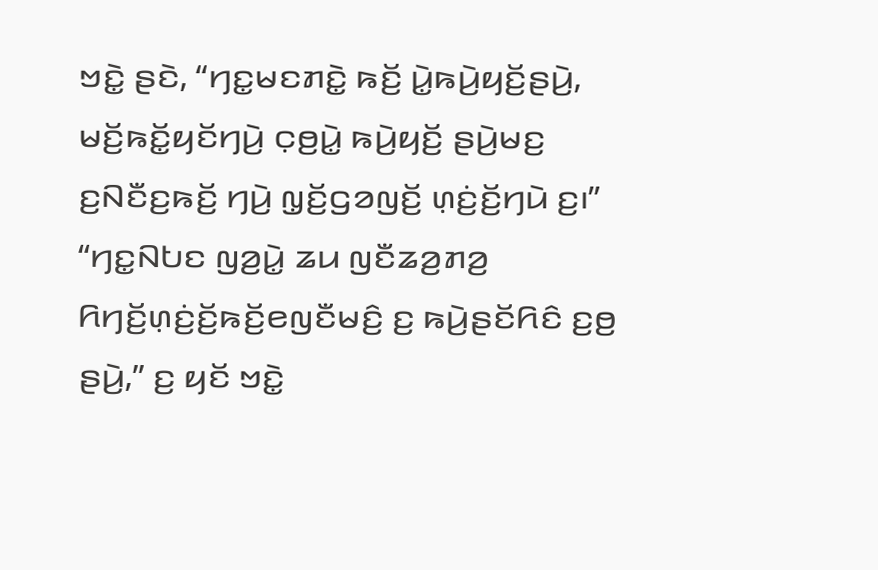ꤠꤢꤧ꤭ ꤔꤢꤧ, “ꤚꤢ꤭ꤗꤢꤊꤢꤧ꤭ ꤒꤢꤩ꤬ ꤣꤧ꤭ꤒꤣꤧ꤬ꤟꤢꤩ꤬ꤔꤣꤧ꤬, ꤗꤢꤩ꤬ꤒꤢꤩ꤭ꤟꤢꤩꤚꤣꤧ꤬ ꤍ꤫ꤥ꤬ꤣꤧ꤭ ꤒꤣꤧ꤬ꤟꤢꤩ꤬ ꤔꤣꤧ꤬ꤗꤢ꤬ ꤢ꤬ꤡꤢꤪꤢ꤬ꤒꤢꤩ꤬ ꤚꤣꤧ꤬ ꤜ꤫ꤢꤩ꤬ꤞꤤꤜꤢꤩ꤬ ꤛ꤫ꤢꤦ꤬ꤢꤩ꤬ꤚꤣꤧ ꤢ꤬꤯”
“ꤚꤢ꤭ꤡꤝꤢ ꤜꤤ꤬ꤣꤧ꤭ ꤘꤣ ꤜꤢꤪꤘꤤ꤬ꤊꤤ꤬ ꤖꤚꤢꤩ꤬ꤛ꤫ꤢꤦ꤬ꤢꤩ꤬ꤒꤢꤩ꤬ꤕꤜꤢꤪꤗꤢꤨ꤬ ꤢ꤬ ꤒꤣꤧ꤬ꤔꤢꤩꤖꤢꤨ ꤢ꤬ꤥ꤬ ꤔꤣꤧ꤬,” ꤢ꤬ ꤟꤢꤩ ꤠꤢꤧ꤭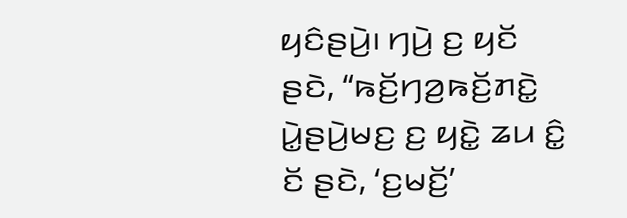ꤟꤢꤨꤔꤣꤧ꤬꤯ ꤚꤣꤧ꤬ ꤢ꤬ ꤟꤢꤩ ꤔꤢꤧ, “ꤒꤢꤩ꤬ꤚꤤ꤬ꤒꤢꤩ꤬ꤊꤢꤧ꤭ ꤣꤧ꤭ꤔꤣꤧ꤬ꤗꤢ꤬ ꤢ꤬ ꤟꤢꤧ꤭ ꤘꤣ ꤢꤨ꤭ ꤢꤩ ꤔꤢꤧ, ‘ꤢ꤬ꤗꤢꤩ꤬’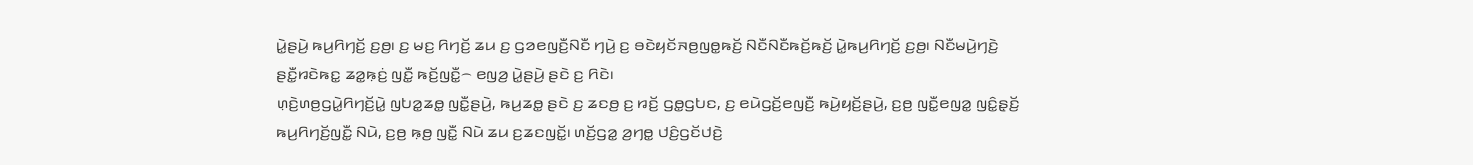ꤣꤧ꤭ꤔꤣꤧ꤬ ꤒꤣ꤬ꤖꤚꤢꤩ꤬ ꤢ꤬ꤥ꤬꤯ ꤢ꤬ ꤗꤢ꤬ ꤖꤚꤢꤩ꤬ ꤘꤣ ꤢ꤬ ꤞꤤꤕꤜꤢꤪ꤬ꤡꤢꤪ ꤚꤣꤧ꤬ ꤢ꤬ ꤋꤢꤧꤟꤢꤩꤏꤥ꤬ꤜꤥ꤭ꤒꤢꤩ꤬ ꤡꤢꤪꤡꤢꤪꤒꤢꤩ꤬ꤒꤢꤩ꤬ ꤣꤧ꤭ꤒꤣ꤬ꤖꤚꤢꤩ꤬ ꤢ꤬ꤥ꤬꤯ ꤡꤢꤪꤗꤣꤧ꤬ꤚꤢꤧ꤬ ꤔꤢꤪ꤭ꤙꤢꤧꤒꤢ꤭ ꤘꤤ꤭ꤒ꤫ꤢꤦ꤬ ꤜꤢꤪ꤭ ꤒꤢꤩ꤬ꤜꤢꤪ꤭꤮ ꤕꤜꤤ꤬ ꤣꤧ꤭ꤔꤣꤧ꤬ ꤔꤢꤧ ꤢ꤬ ꤖꤢꤧ꤯
ꤛ꤫ꤢꤧ꤬ꤛꤥ꤬ꤞꤣꤧ꤭ꤖꤚꤢꤩ꤬ꤣꤧ꤭ ꤜꤝꤤ꤭ꤘꤥ꤭ ꤜꤢꤪ꤭ꤔꤣꤧ꤬, ꤒꤣ꤬ꤘꤥ꤭ ꤔꤢꤧ ꤢ꤬ ꤘꤢꤥ꤬ ꤢ꤬ ꤙꤢꤩ꤬ ꤞꤥ꤭ꤞꤝꤢ, ꤢ꤬ ꤕꤣꤧꤞꤢꤩ꤬ꤕꤜꤢꤪ꤬ ꤒꤣꤧ꤬ꤟꤢꤩ꤬ꤔꤣꤧ꤬, ꤢ꤬ꤥ꤬ ꤜꤢꤪ꤭ꤕꤜꤤ꤭ ꤜꤢꤨ꤭ꤔ꤫ꤢꤩ꤬ ꤒꤣ꤬ꤖꤚꤢꤩ꤬ꤜꤢꤪ꤭ ꤡꤣꤧ, ꤢ꤬ꤥ꤬ ꤒ꤫ꤥ꤬ ꤜꤢꤪ꤭ ꤡꤣꤧ ꤘꤣ ꤢ꤬ꤘꤢꤜꤢꤩ꤭꤯ ꤛꤢꤩ꤬ꤞꤤ꤭ ꤤ꤬ꤚꤥ꤭ ꤓꤢꤨ꤬ꤞꤢꤩꤓꤢꤧ꤬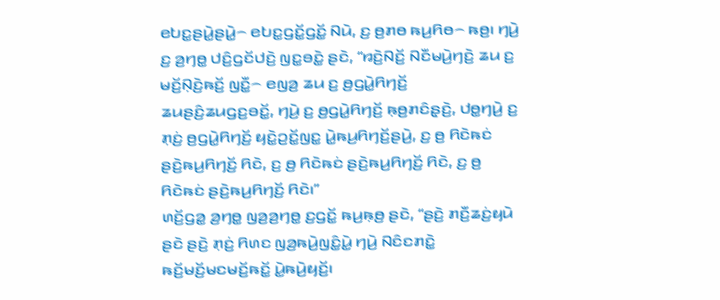ꤕꤝꤢ꤭ꤔꤣꤧ꤭ꤔꤣꤧ꤭꤮ ꤕꤝꤢ꤭ꤞꤢꤩ꤭ꤞꤢꤩ꤭ ꤡꤣꤧ, ꤢ꤬ ꤥ꤬ꤊꤥ ꤒꤣ꤬ꤖꤥ꤮ ꤒꤥ꤬꤯ ꤚꤣꤧ꤬ ꤢ꤬ ꤤ꤬ꤚꤥ꤭ ꤓꤢꤨ꤬ꤞꤢꤩꤓꤢꤧ꤬ ꤜꤢ꤭ꤋꤢꤧ꤭ ꤔꤢꤧ, “ꤙꤢꤧ꤬ꤡꤢꤩ꤬ ꤡꤢꤪꤗꤣꤧ꤬ꤚꤢꤧ꤬ ꤘꤣ ꤢ꤬ ꤗꤢꤩ꤬ꤡ꤫ꤢꤧ꤬ꤒꤢꤩ꤬ ꤜꤢꤪ꤭꤮ ꤕꤜꤤ꤬ ꤘꤣ ꤢ꤬ ꤥ꤬ꤞꤣꤧ꤭ꤖꤚꤢꤩ꤬ ꤘꤣꤔꤢꤨ꤬ꤘꤣꤞꤢ꤬ꤋꤢꤩ꤭, ꤚꤣꤧ꤬ ꤢ꤬ ꤥ꤬ꤞꤣꤧ꤭ꤖꤚꤢꤩ꤬ ꤒ꤫ꤥ꤬ꤊꤢꤨꤔ꤫ꤢꤧ꤬, ꤓꤥ꤭ꤚꤣꤧ꤬ ꤢ꤬ ꤊ꤫ꤢꤦ꤬ ꤥ꤬ꤞꤣꤧ꤭ꤖꤚꤢꤩ꤬ ꤟꤢꤧ꤭ꤑꤢꤩ꤭ꤜꤢ꤭ ꤣꤧ꤭ꤒꤣ꤬ꤖꤚꤢꤩ꤬ꤔꤣꤧ꤬, ꤢ꤬ ꤥ꤬ ꤖꤢꤧꤒꤢꤦ ꤔꤢꤧ꤬ꤒꤣ꤬ꤖꤚꤢꤩ꤬ ꤖꤢꤧ, ꤢ꤬ ꤥ꤬ ꤖꤢꤧꤒꤢꤦ ꤔꤢꤧ꤬ꤒꤣ꤬ꤖꤚꤢꤩ꤬ ꤖꤢꤧ, ꤢ꤬ ꤥ꤬ ꤖꤢꤧꤒꤢꤦ ꤔꤢꤧ꤬ꤒꤣ꤬ꤖꤚꤢꤩ꤬ ꤖꤢꤧ꤯”
ꤛꤢꤩ꤬ꤞꤤ꤭ ꤤ꤬ꤚꤥ꤭ ꤜꤤ꤬ꤤ꤬ꤚꤥ꤭ ꤢ꤬ꤞꤢꤩ꤭ ꤒꤣ꤬ꤒ꤫ꤥ꤬ ꤔꤢꤧ, “ꤔꤢꤧ꤬ ꤊꤢꤪ꤬ꤘꤢꤦ꤬ꤟꤣꤧ ꤔꤢꤧ ꤔꤢꤧ꤬ ꤊ꤫ꤢꤦ꤬ ꤖꤛꤢ ꤜꤤ꤬ꤒꤣꤧ꤬ꤜꤢꤨ꤭ꤣꤧ꤭ ꤚꤣꤧ꤬ ꤡꤢꤨꤢꤊꤢꤧ꤭ ꤒꤢꤩ꤬ꤗꤢꤩ꤬ꤗꤢꤗꤢꤩ꤬ꤒꤢꤩ꤭ ꤣꤧ꤭ꤒꤣꤧ꤬ꤟꤢꤩ꤬꤯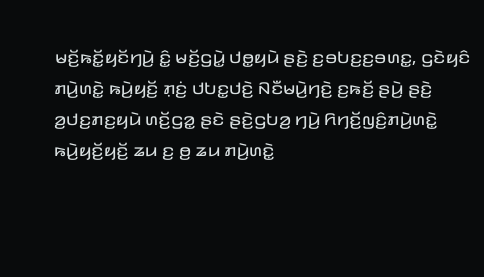ꤗꤢꤩ꤬ꤒꤢꤩ꤭ꤟꤢꤩꤚꤣꤧ꤬ ꤢꤨ꤭ ꤗꤢꤩ꤬ꤞꤣꤧ꤭ ꤓꤥ꤭ꤟꤣꤧ ꤔꤢꤧ꤬ ꤢ꤬ꤋꤝꤢ꤬ꤢ꤬ꤋꤛꤢ꤭, ꤞꤢꤧꤟꤢꤨ ꤊꤣꤧ꤬ꤛꤢꤧ꤭ ꤒꤣꤧ꤬ꤟꤢꤩ꤬ ꤊ꤫ꤢꤦ꤬ ꤓꤝꤢ꤭ꤓꤢꤧ꤬ ꤡꤢꤪꤗꤣꤧ꤬ꤚꤢꤧ꤬ ꤢ꤬ꤒꤢꤩ꤬ ꤔꤣꤧ꤬ ꤔꤢꤧ꤬ ꤤ꤬ꤓꤢ꤬ꤊꤢ꤬ꤟꤣꤧ ꤛꤢꤩ꤬ꤞꤤ꤭ ꤔꤢꤧ ꤔꤢꤧ꤬ꤞꤝꤤ꤬ ꤚꤣꤧ꤬ ꤖꤚꤢꤩ꤬ꤜꤢꤨ꤬ꤊꤣꤧ꤬ꤛꤢꤧ꤭ ꤒꤣꤧ꤬ꤟꤢꤩ꤬ꤟꤢꤩ꤬ ꤘꤣ ꤢ꤬ ꤥ꤬ ꤘꤣ ꤊꤣꤧ꤬ꤛꤢꤧ꤭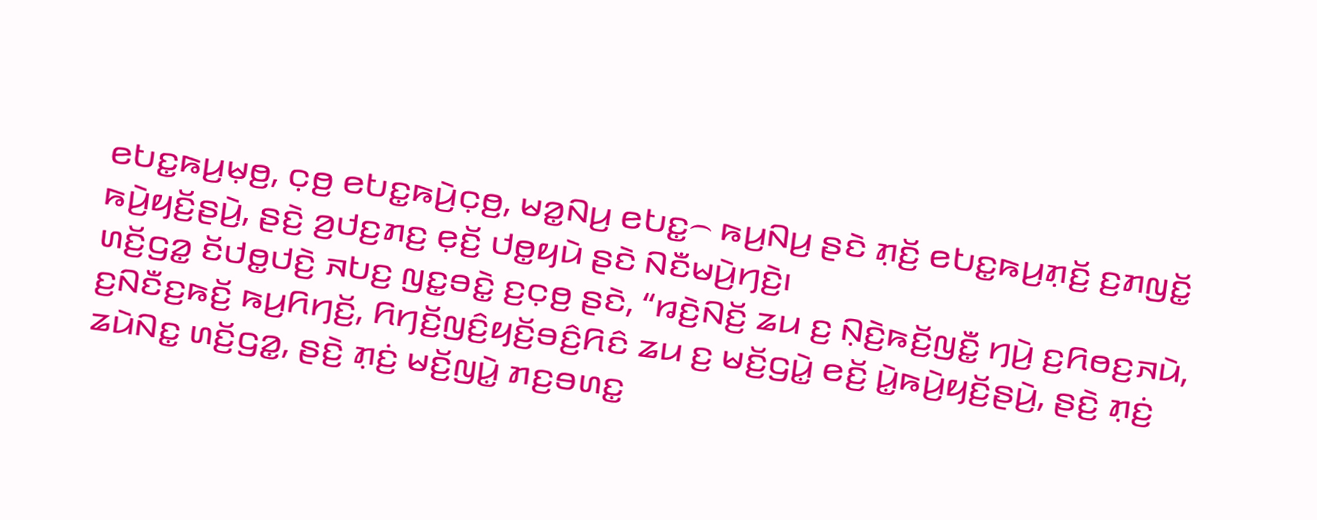ꤕꤝꤢ꤭ꤒꤣ꤬ꤗ꤫ꤥ꤬, ꤍ꤫ꤥ꤬ ꤕꤝꤢ꤭ꤒꤣꤧ꤬ꤍ꤫ꤥ꤬, ꤗꤤ꤭ꤡꤣ꤬ ꤕꤝꤢ꤭꤮ ꤒꤣ꤬ꤡꤣ꤬ ꤔꤢꤧ ꤊ꤫ꤢꤩ꤬ ꤕꤝꤢ꤭ꤒꤣ꤬ꤊ꤫ꤢꤩ꤬ ꤢ꤬ꤊꤜꤢꤩ꤭ ꤒꤣꤧ꤬ꤟꤢꤩ꤬ꤔꤣꤧ꤬, ꤔꤢꤧ꤬ ꤤ꤬ꤓꤢ꤬ꤊꤢ꤬ ꤕ꤫ꤢꤩ꤬ ꤓꤥ꤭ꤟꤣꤧ ꤔꤢꤧ ꤡꤢꤪꤗꤣꤧ꤬ꤚꤢꤧ꤬꤯
ꤛꤢꤩ꤬ꤞꤤ꤭ ꤢꤩꤓꤥ꤭ꤓꤢꤧ꤬ ꤏꤝꤢ꤬ ꤜꤢ꤭ꤋꤢꤧ꤭ ꤢ꤬ꤍ꤫ꤥ꤬ ꤔꤢꤧ, “ꤙꤢꤧ꤬ꤡꤢꤩ꤬ ꤘꤣ ꤢ꤬ ꤡ꤫ꤢꤧ꤬ꤒꤢꤩ꤬ꤜꤢꤪ꤭ ꤚꤣꤧ꤬ ꤢ꤬ꤖꤥꤢ꤬ꤏꤣꤧ, ꤢ꤬ꤡꤢꤪꤢ꤬ꤒꤢꤩ꤬ ꤒꤣ꤬ꤖꤚꤢꤩ꤬, ꤖꤚꤢꤩ꤬ꤜꤢꤨ꤬ꤟꤢꤩ꤬ꤋꤢꤨ꤬ꤖꤢꤨ ꤘꤣ ꤢ꤬ ꤗꤢꤩ꤬ꤞꤣꤧ꤭ ꤕꤢꤩ꤬ ꤣꤧ꤭ꤒꤣꤧ꤬ꤟꤢꤩ꤬ꤔꤣꤧ꤬, ꤔꤢꤧ꤬ ꤊ꤫ꤢꤦ꤬ ꤘꤣꤧꤡꤢ꤭ ꤛꤢꤩ꤬ꤞꤤ꤭, ꤔꤢꤧ꤬ ꤊ꤫ꤢꤦ꤬ ꤗꤢꤩ꤬ꤜꤣꤧ꤭ ꤊꤢ꤬ꤋꤛꤢ꤭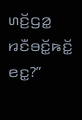ꤛꤢꤩ꤬ꤞꤤ꤭ ꤙꤢꤪꤋꤢꤩ꤭ꤒꤢꤩ꤭ ꤕꤢ꤭?”